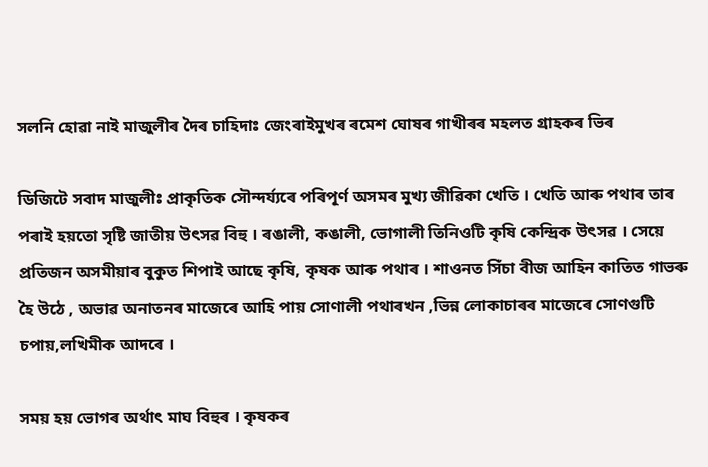সলনি হোৱা নাই মাজুলীৰ দৈৰ চাহিদাঃ জেংৰাইমুখৰ ৰমেশ ঘোষৰ গাখীৰৰ মহলত গ্ৰাহকৰ ভিৰ

ডিজিটে সবাদ মাজুলীঃ প্ৰাকৃতিক সৌন্দৰ্য্যৰে পৰিপূৰ্ণ অসমৰ মুখ্য জীৱিকা খেতি । খেতি আৰু পথাৰ তাৰ পৰাই হয়তো সৃষ্টি জাতীয় উৎসৱ বিহু । ৰঙালী, কঙালী, ভোগালী তিনিওটি কৃষি কেন্দ্ৰিক উৎসৱ । সেয়ে প্ৰতিজন অসমীয়াৰ বুকুত শিপাই আছে কৃষি, কৃষক আৰু পথাৰ । শাওনত সিঁচা বীজ আহিন কাতিত গাভৰু হৈ উঠে , অভাৱ অনাতনৰ মাজেৰে আহি পায় সোণালী পথাৰখন ,ভিন্ন লোকাচাৰৰ মাজেৰে সোণগুটি চপায়,লখিমীক আদৰে ।

সময় হয় ভোগৰ অৰ্থাৎ মাঘ বিহুৰ । কৃষকৰ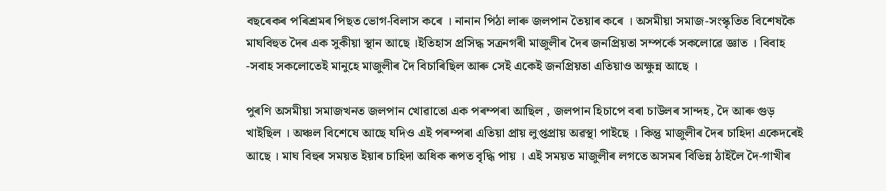বছৰেকৰ পৰিশ্ৰমৰ পিছত ভোগ-বিলাস কৰে । নানান পিঠা লাৰু জলপান তৈয়াৰ কৰে । অসমীয়া সমাজ-সংস্কৃতিত বিশেষকৈ মাঘবিহুত দৈৰ এক সুকীয়া স্থান আছে ।ইতিহাস প্ৰসিদ্ধ সত্ৰনগৰী মাজুলীৰ দৈৰ জনপ্ৰিয়তা সম্পৰ্কে সকলোৱে জ্ঞাত । বিবাহ -সবাহ সকলোতেই মানুহে মাজুলীৰ দৈ বিচাৰিছিল আৰু সেই একেই জনপ্ৰিয়তা এতিয়াও অক্ষুন্ন আছে ।

পুৰণি অসমীয়া সমাজখনত জলপান খোৱাতো এক পৰম্পৰা আছিল , জলপান হিচাপে বৰা চাউলৰ সান্দহ, দৈ আৰু গুড় খাইছিল । অঞ্চল বিশেষে আছে যদিও এই পৰম্পৰা এতিয়া প্ৰায় লুপ্তপ্ৰায় অৱস্থা পাইছে । কিন্তু মাজুলীৰ দৈৰ চাহিদা একেদৰেই আছে । মাঘ বিহুৰ সময়ত ইয়াৰ চাহিদা অধিক ৰূপত বৃদ্ধি পায় । এই সময়ত মাজুলীৰ লগতে অসমৰ বিভিন্ন ঠাইলৈ দৈ-গাখীৰ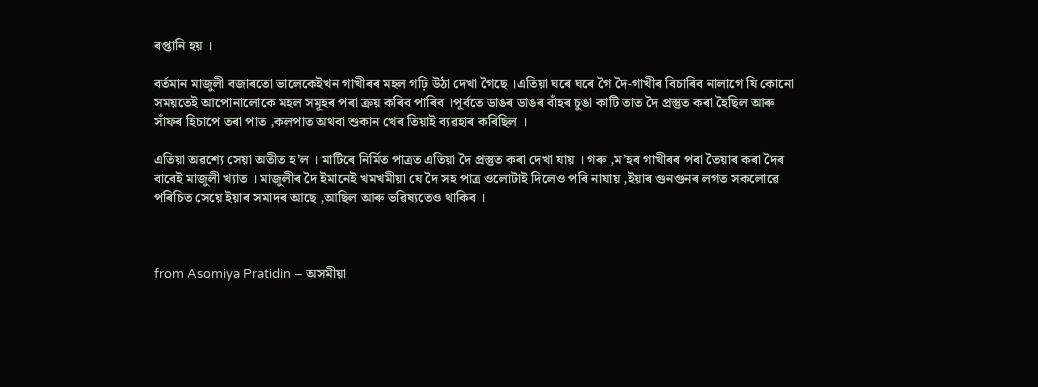ৰপ্তানি হয় ।

বৰ্তমান মাজুলী বজাৰতো ভালেকেইখন গাখীৰৰ মহল গঢ়ি উঠা দেখা গৈছে ।এতিয়া ঘৰে ঘৰে গৈ দৈ-গাখীৰ বিচাৰিব নালাগে যি কোনো সময়তেই আপোনালোকে মহল সমূহৰ পৰা ক্ৰয় কৰিব পাৰিব ।পূৰ্বতে ডাঙৰ ডাঙৰ বাঁহৰ চুঙা কাটি তাত দৈ প্ৰস্তুত কৰা হৈছিল আৰু সাঁফৰ হিচাপে তৰা পাত ,কলপাত অথবা শুকান খেৰ তিয়াই ব্যৱহাৰ কৰিছিল ।

এতিয়া অৱশ্যে সেয়া অতীত হ’ল । মাটিৰে নিৰ্মিত পাত্ৰত এতিয়া দৈ প্ৰস্তুত কৰা দেখা যায় । গৰু ,ম’হৰ গাখীৰৰ পৰা তৈয়াৰ কৰা দৈৰ বাবেই মাজুলী খ্যাত । মাজুলীৰ দৈ ইমানেই খমখমীয়া যে দৈ সহ পাত্ৰ ওলোটাই দিলেও পৰি নাযায় ,ইয়াৰ গুনগুনৰ লগত সকলোৱে পৰিচিত সেয়ে ইয়াৰ সমাদৰ আছে ,আছিল আৰু ভৱিষ্যতেও থাকিব ।



from Asomiya Pratidin – অসমীয়া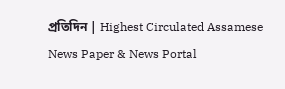প্ৰতিদিন | Highest Circulated Assamese News Paper & News Portal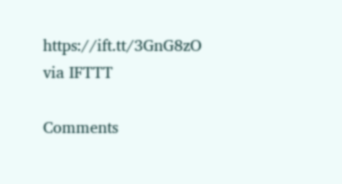https://ift.tt/3GnG8zO
via IFTTT

Comments